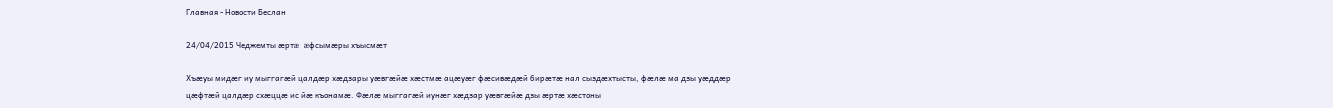Главная - Новости Беслан

24/04/2015 Чеджемты æртæ æфсымæры хъысмæт

Хъæуы мидæг иу мыггагæй цалдæр хæдзары уæвгæйæ хæстмæ ацæуæг фæсивæдæй бирæтæ нал сыздæхтысты, фæлæ ма дзы уæддæр цæфтæй цалдæр схæццæ ис йæ къонамæ. Фæлæ мыггагæй иунæг хæдзар уæвгæйæ дзы æртæ хæстоны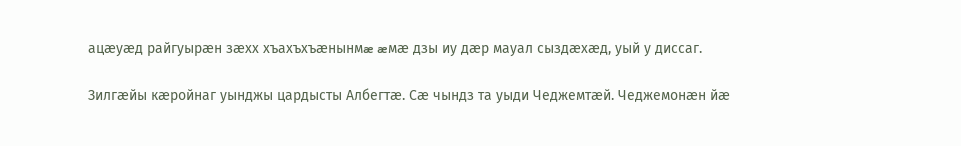ацæуæд райгуырæн зæхх хъахъхъæнынмæ æмæ дзы иу дæр мауал сыздæхæд, уый у диссаг.

Зилгæйы кæройнаг уынджы цардысты Албегтæ. Сæ чындз та уыди Чеджемтæй. Чеджемонæн йæ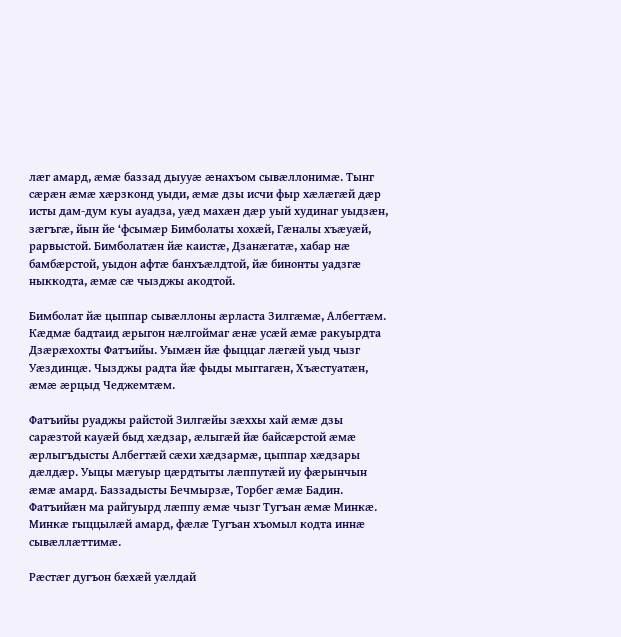лæг амард, æмæ баззад дыууæ æнахъом сывæллонимæ. Тынг сæрæн æмæ хæрзконд уыди, æмæ дзы исчи фыр хæлæгæй дæр исты дам-дум куы ауадза, уæд махæн дæр уый худинаг уыдзæн, зæгъгæ, йын йе ‘фсымæр Бимболаты хохæй, Гæналы хъæуæй, рарвыстой. Бимболатæн йæ каистæ, Дзанæгатæ, хабар нæ бамбæрстой, уыдон афтæ банхъæлдтой, йæ бинонты уадзгæ ныккодта, æмæ сæ чызджы акодтой.

Бимболат йæ цыппар сывæллоны æрласта Зилгæмæ, Албегтæм. Кæдмæ бадтаид æрыгон нæлгоймаг æнæ усæй æмæ ракуырдта Дзæрæхохты Фатъийы. Уымæн йæ фыццаг лæгæй уыд чызг Уæздинцæ. Чызджы радта йæ фыды мыггагæн, Хъæстуатæн, æмæ æрцыд Чеджемтæм.

Фатъийы руаджы райстой Зилгæйы зæххы хай æмæ дзы сарæзтой кауæй быд хæдзар, æлыгæй йæ байсæрстой æмæ æрлыгъдысты Албегтæй сæхи хæдзармæ, цыппар хæдзары дæлдæр. Уыцы мæгуыр цæрдтыты лæппутæй иу фæрынчын æмæ амард. Баззадысты Бечмырзæ, Торбег æмæ Бадин. Фатъийæн ма райгуырд лæппу æмæ чызг Тугъан æмæ Минкæ. Минкæ гыццылæй амард, фæлæ Тугъан хъомыл кодта иннæ сывæллæттимæ.

Рæстæг дугъон бæхæй уæлдай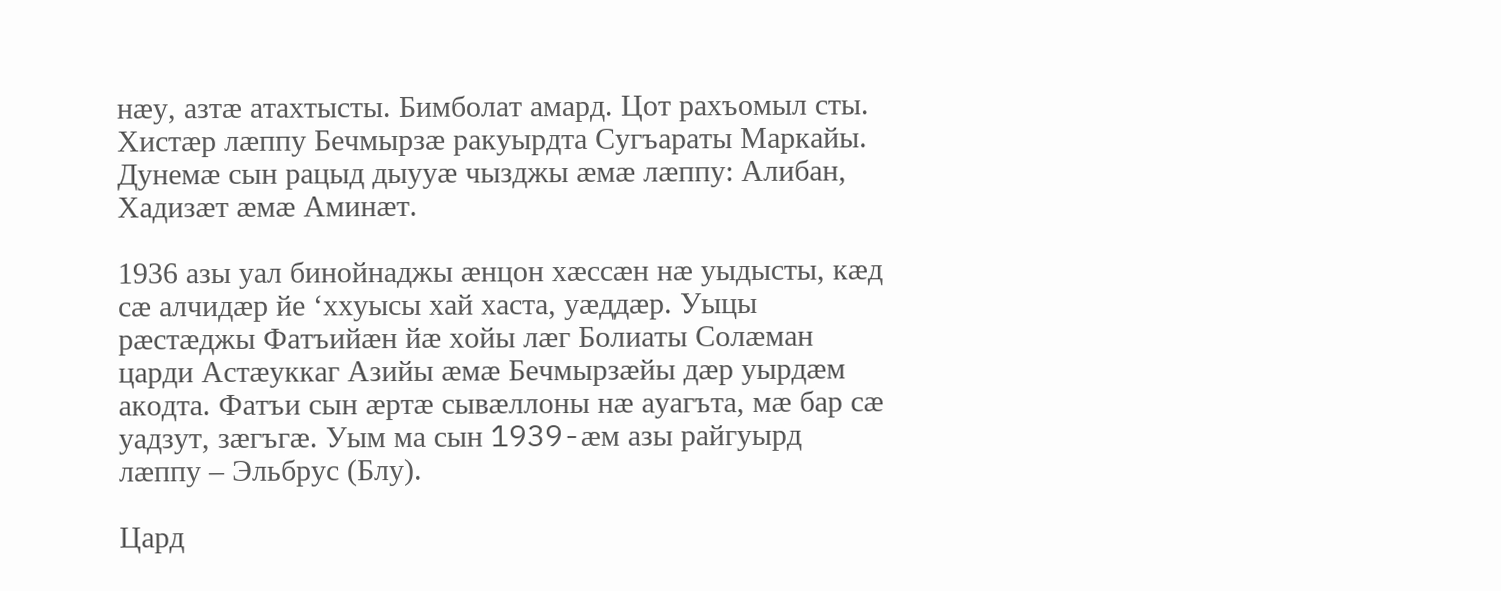нæу, азтæ атахтысты. Бимболат амард. Цот рахъомыл сты. Хистæр лæппу Бечмырзæ ракуырдта Сугъараты Маркайы. Дунемæ сын рацыд дыууæ чызджы æмæ лæппу: Алибан, Хадизæт æмæ Аминæт.

1936 азы уал бинойнаджы æнцон хæссæн нæ уыдысты, кæд сæ алчидæр йе ‘ххуысы хай хаста, уæддæр. Уыцы рæстæджы Фатъийæн йæ хойы лæг Болиаты Солæман царди Астæуккаг Азийы æмæ Бечмырзæйы дæр уырдæм акодта. Фатъи сын æртæ сывæллоны нæ ауагъта, мæ бар сæ уадзут, зæгъгæ. Уым ма сын 1939-æм азы райгуырд лæппу – Эльбрус (Блу).

Цард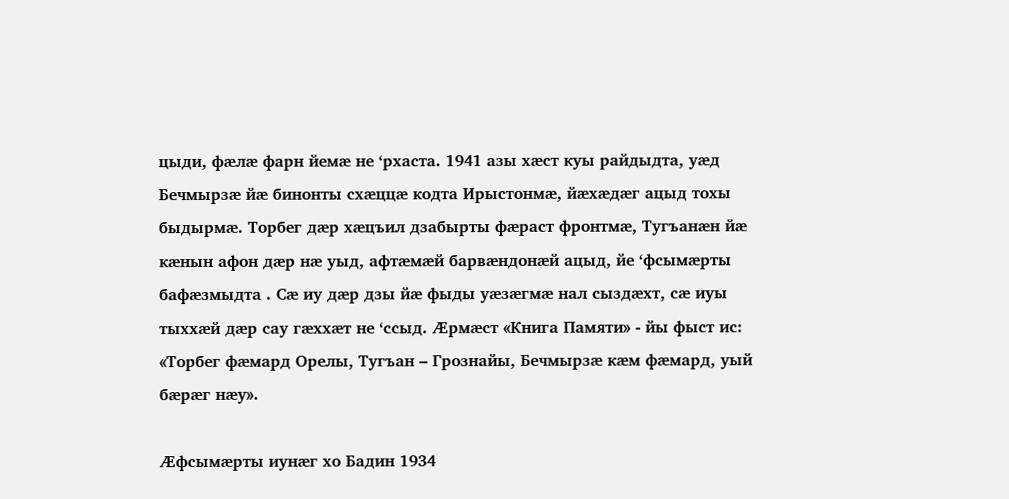цыди, фæлæ фарн йемæ не ‘рхаста. 1941 азы хæст куы райдыдта, уæд Бечмырзæ йæ бинонты схæццæ кодта Ирыстонмæ, йæхæдæг ацыд тохы быдырмæ. Торбег дæр хæцъил дзабырты фæраст фронтмæ, Тугъанæн йæ кæнын афон дæр нæ уыд, афтæмæй барвæндонæй ацыд, йе ‘фсымæрты бафæзмыдта . Сæ иу дæр дзы йæ фыды уæзæгмæ нал сыздæхт, сæ иуы тыххæй дæр сау гæххæт не ‘ссыд. Æрмæст «Книга Памяти» - йы фыст ис: «Торбег фæмард Орелы, Тугъан – Грознайы, Бечмырзæ кæм фæмард, уый бæрæг нæу».

Æфсымæрты иунæг хо Бадин 1934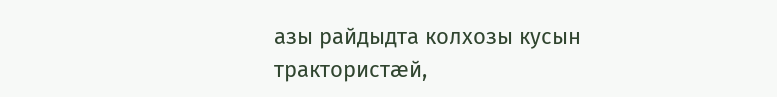азы райдыдта колхозы кусын трактористæй,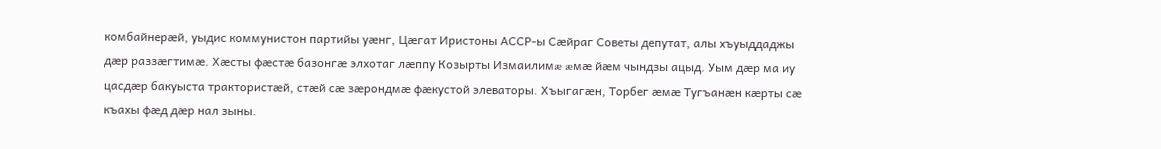комбайнерæй, уыдис коммунистон партийы уæнг, Цæгат Иристоны АССР-ы Сæйраг Советы депутат, алы хъуыддаджы дæр раззæгтимæ. Хæсты фæстæ базонгæ элхотаг лæппу Козырты Измаилимæ æмæ йæм чындзы ацыд. Уым дæр ма иу цасдæр бакуыста трактористæй, стæй сæ зæрондмæ фæкустой элеваторы. Хъыгагæн, Торбег æмæ Тугъанæн кæрты сæ къахы фæд дæр нал зыны.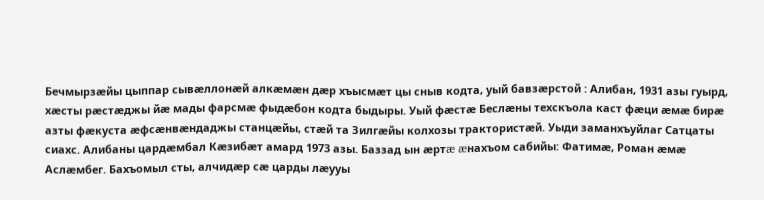Бечмырзæйы цыппар сывæллонæй алкæмæн дæр хъысмæт цы сныв кодта, уый бавзæрстой : Алибан, 1931 азы гуырд, хæсты рæстæджы йæ мады фарсмæ фыдæбон кодта быдыры. Уый фæстæ Беслæны техскъола каст фæци æмæ бирæ азты фæкуста æфсæнвæндаджы станцæйы, стæй та Зилгæйы колхозы трактористæй. Уыди заманхъуйлаг Сатцаты сиахс. Алибаны цардæмбал Кæзибæт амард 1973 азы. Баззад ын æртæ æнахъом сабийы: Фатимæ, Роман æмæ Аслæмбег. Бахъомыл сты, алчидæр сæ царды лæууы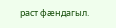раст фæндагыл.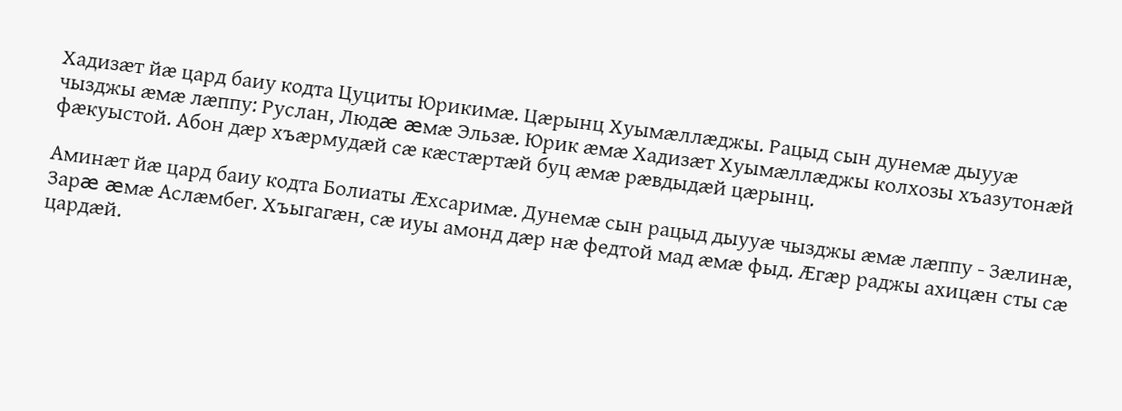Хадизæт йæ цард баиу кодта Цуциты Юрикимæ. Цæрынц Хуымæллæджы. Рацыд сын дунемæ дыууæ чызджы æмæ лæппу: Руслан, Людæ æмæ Эльзæ. Юрик æмæ Хадизæт Хуымæллæджы колхозы хъазутонæй фæкуыстой. Абон дæр хъæрмудæй сæ кæстæртæй буц æмæ рæвдыдæй цæрынц.

Аминæт йæ цард баиу кодта Болиаты Æхсаримæ. Дунемæ сын рацыд дыууæ чызджы æмæ лæппу - Зæлинæ, Зарæ æмæ Аслæмбег. Хъыгагæн, сæ иуы амонд дæр нæ федтой мад æмæ фыд. Æгæр раджы ахицæн сты сæ цардæй.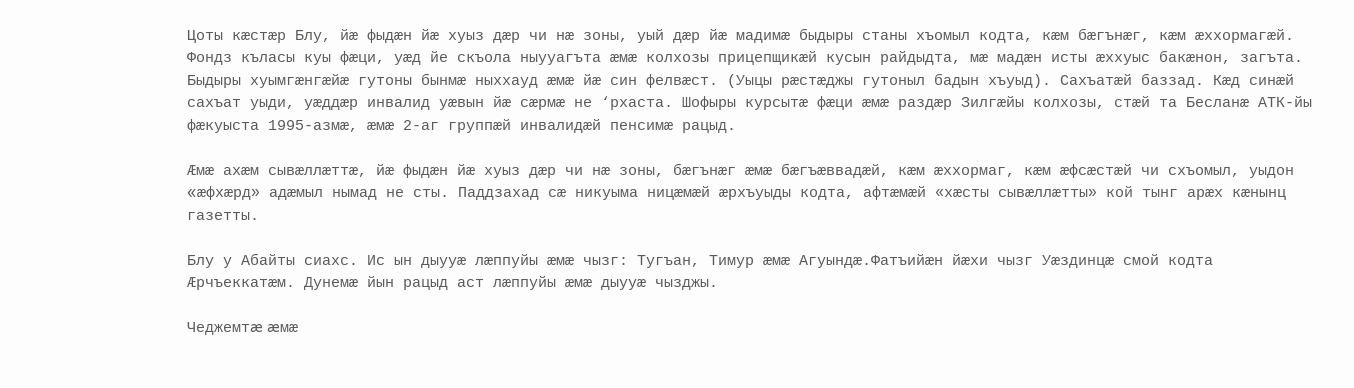Цоты кæстæр Блу, йæ фыдæн йæ хуыз дæр чи нæ зоны, уый дæр йæ мадимæ быдыры станы хъомыл кодта, кæм бæгънæг, кæм æххормагæй. Фондз къласы куы фæци, уæд йе скъола ныууагъта æмæ колхозы прицепщикæй кусын райдыдта, мæ мадæн исты æххуыс бакæнон, загъта. Быдыры хуымгæнгæйæ гутоны бынмæ ныххауд æмæ йæ син фелвæст. (Уыцы рæстæджы гутоныл бадын хъуыд). Сахъатæй баззад. Кæд синæй сахъат уыди, уæддæр инвалид уæвын йæ сæрмæ не ‘рхаста. Шофыры курсытæ фæци æмæ раздæр Зилгæйы колхозы, стæй та Бесланæ АТК-йы фæкуыста 1995-азмæ, æмæ 2-аг группæй инвалидæй пенсимæ рацыд.

Æмæ ахæм сывæллæттæ, йæ фыдæн йæ хуыз дæр чи нæ зоны, бæгънæг æмæ бæгъæввадæй, кæм æххормаг, кæм æфсæстæй чи схъомыл, уыдон «æфхæрд» адæмыл нымад не сты. Паддзахад сæ никуыма ницæмæй æрхъуыды кодта, афтæмæй «хæсты сывæллæтты» кой тынг арæх кæнынц газетты.

Блу у Абайты сиахс. Ис ын дыууæ лæппуйы æмæ чызг: Тугъан, Тимур æмæ Агуындæ.Фатъийæн йæхи чызг Уæздинцæ смой кодта Æрчъеккатæм. Дунемæ йын рацыд аст лæппуйы æмæ дыууæ чызджы.

Чеджемтæ æмæ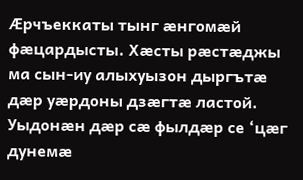Æрчъеккаты тынг æнгомæй фæцардысты. Хæсты рæстæджы ма сын-иу алыхуызон дыргътæ дæр уæрдоны дзæгтæ ластой. Уыдонæн дæр сæ фылдæр се ‘цæг дунемæ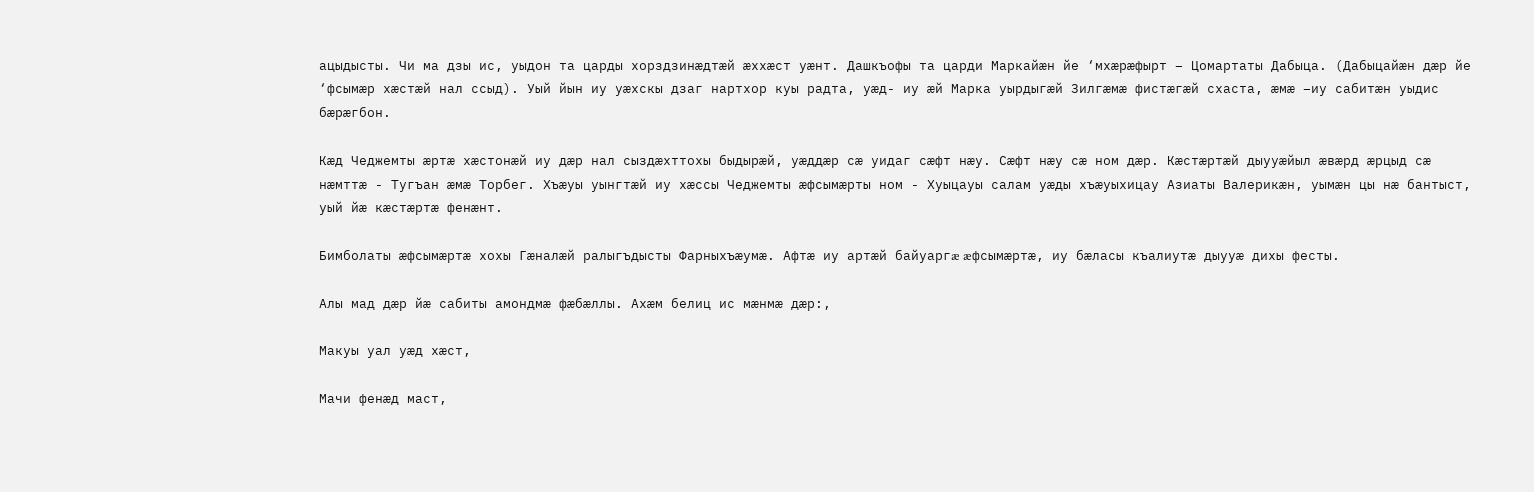ацыдысты. Чи ма дзы ис, уыдон та царды хорздзинæдтæй æххæст уæнт. Дашкъофы та царди Маркайæн йе ‘мхæрæфырт – Цомартаты Дабыца. (Дабыцайæн дæр йе ‘фсымæр хæстæй нал ссыд). Уый йын иу уæхскы дзаг нартхор куы радта, уæд- иу æй Марка уырдыгæй Зилгæмæ фистæгæй схаста, æмæ –иу сабитæн уыдис бæрæгбон.

Кæд Чеджемты æртæ хæстонæй иу дæр нал сыздæхттохы быдырæй, уæддæр сæ уидаг сæфт нæу. Сæфт нæу сæ ном дæр. Кæстæртæй дыууæйыл æвæрд æрцыд сæ нæмттæ - Тугъан æмæ Торбег. Хъæуы уынгтæй иу хæссы Чеджемты æфсымæрты ном - Хуыцауы салам уæды хъæуыхицау Азиаты Валерикæн, уымæн цы нæ бантыст, уый йæ кæстæртæ фенæнт.

Бимболаты æфсымæртæ хохы Гæналæй ралыгъдысты Фарныхъæумæ. Афтæ иу артæй байуаргæ æфсымæртæ, иу бæласы къалиутæ дыууæ дихы фесты.

Алы мад дæр йæ сабиты амондмæ фæбæллы. Ахæм белиц ис мæнмæ дæр:,

Макуы уал уæд хæст,

Мачи фенæд маст,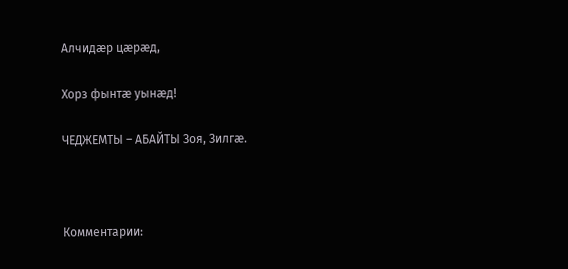Алчидæр цæрæд,

Хорз фынтæ уынæд!

ЧЕДЖЕМТЫ – АБАЙТЫ Зоя, Зилгæ.



Комментарии: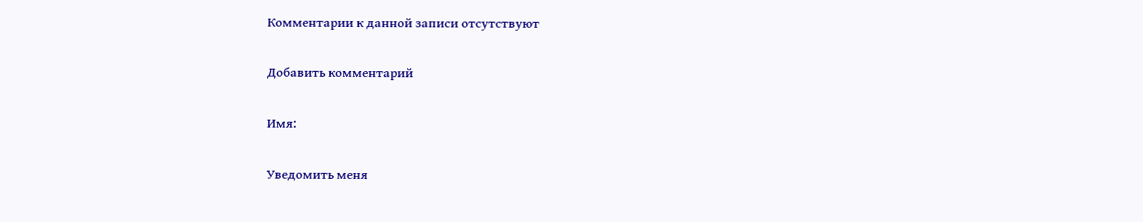Комментарии к данной записи отсутствуют

Добавить комментарий

Имя:

Уведомить меня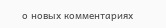о новых комментариях